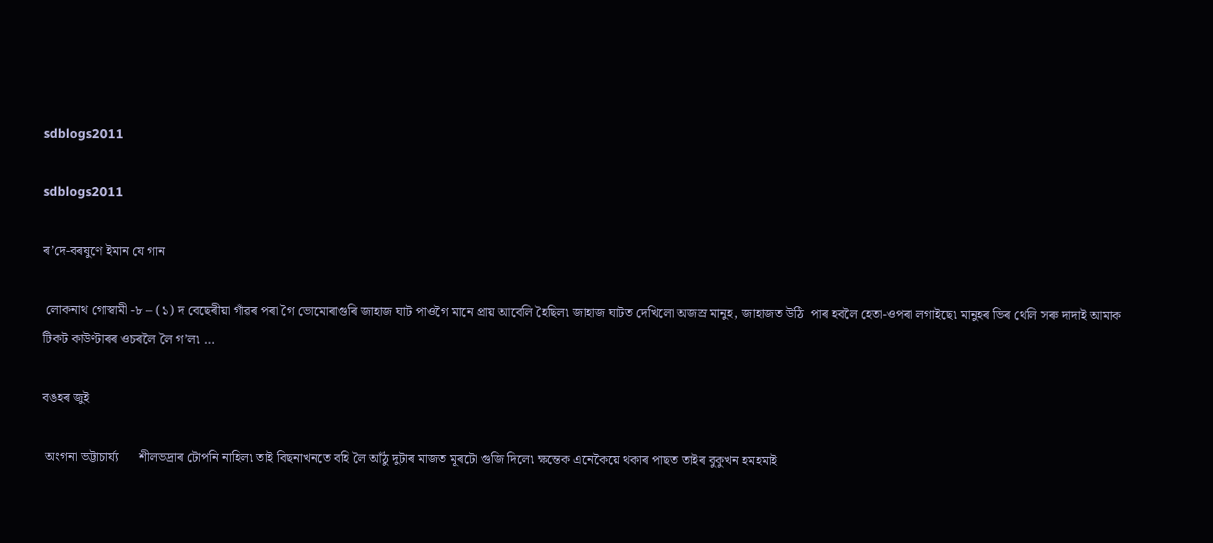sdblogs2011

sdblogs2011

ৰ’দে-বৰষুণে ইমান যে গান

 লোকনাথ গোস্বামী -৮ – (১) দ বেছেৰীয়া গাঁৱৰ পৰা গৈ ভোমোৰাগুৰি জাহাজ ঘাট পাওগৈ মানে প্ৰায় আবেলি হৈছিল৷ জাহাজ ঘাটত দেখিলো অজস্ৰ মানুহ, জাহাজত উঠি  পাৰ হবলৈ হেতা-ওপৰা লগাইছে৷ মানুহৰ ভিৰ থেলি সৰু দাদাই আমাক টিকট কাউণ্টাৰৰ ওচৰলৈ লৈ গ’ল৷ …

বঙহৰ জুই

 অংগনা ভট্টাচাৰ্য্য      শীলভদ্ৰাৰ টোপনি নাহিল৷ তাই বিছনাখনতে বহি লৈ আঁঠু দুটাৰ মাজত মূৰটো গুজি দিলে৷ ক্ষন্তেক এনেকৈয়ে থকাৰ পাছত তাইৰ বুকুখন হমহমাই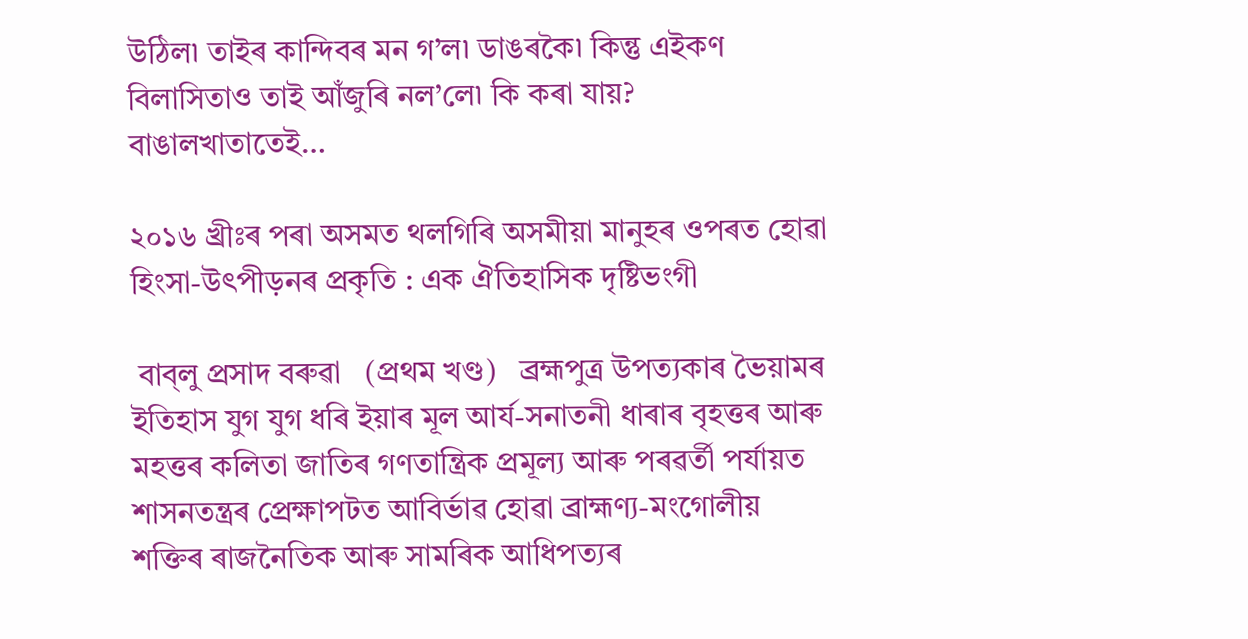উঠিল৷ তাইৰ কান্দিবৰ মন গ’ল৷ ডাঙৰকৈ৷ কিন্তু এইকণ বিলাসিতাও তাই আঁজুৰি নল’লে৷ কি কৰা যায়?  বাঙালখাতাতেই…

২০১৬ খ্ৰীঃৰ পৰা অসমত থলগিৰি অসমীয়া মানুহৰ ওপৰত হোৱা হিংসা-উৎপীড়নৰ প্ৰকৃতি : এক ঐতিহাসিক দৃষ্টিভংগী

 বাব‌্‌লু প্ৰসাদ বৰুৱা   (প্ৰথম খণ্ড)   ব্ৰহ্মপুত্ৰ উপত্যকাৰ ভৈয়ামৰ ইতিহাস যুগ যুগ ধৰি ইয়াৰ মূল আৰ্য-সনাতনী ধাৰাৰ বৃহত্তৰ আৰু মহত্তৰ কলিতা জাতিৰ গণতান্ত্ৰিক প্ৰমূল্য আৰু পৰৱৰ্তী পৰ্যায়ত শাসনতন্ত্ৰৰ প্ৰেক্ষাপটত আবিৰ্ভাৱ হোৱা ব্ৰাহ্মণ্য-মংগোলীয় শক্তিৰ ৰাজনৈতিক আৰু সামৰিক আধিপত্যৰ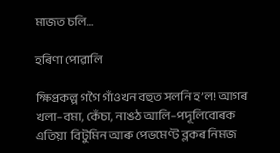মাজত চলি…

হৰিণা পোৱালি

ক্ষিপ্ৰকল্প গগৈ গাঁওখন বহুত সলনি হ’ল! আগৰ খলা–বমা, কেঁচা, নাঙঠ আলি–পদূলিবোৰক এতিয়া  বিটুমিন আৰু পেভমেণ্ট ব্লকৰ নিমজ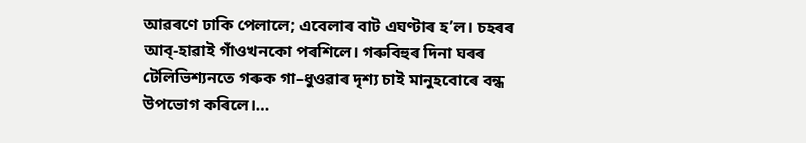আৱৰণে ঢাকি পেলালে; এবেলাৰ বাট এঘণ্টাৰ হ’ল। চহৰৰ আব্‌-হাৱাই গাঁওখনকো পৰশিলে। গৰুবিহুৰ দিনা ঘৰৰ টেলিভিশ্যনতে গৰুক গা–ধুওৱাৰ দৃশ্য চাই মানুহবোৰে বন্ধ উপভোগ কৰিলে।…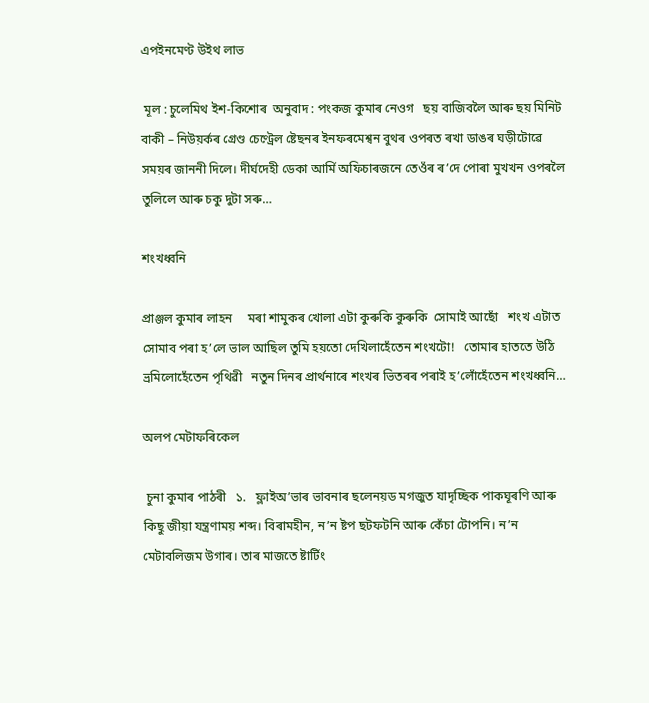এপইনমেণ্ট উইথ লাভ

 মূল : চুলেমিথ ইশ-কিশোৰ  অনুবাদ : পংকজ কুমাৰ নেওগ   ছয় বাজিবলৈ আৰু ছয় মিনিট বাকী – নিউয়ৰ্কৰ গ্ৰেণ্ড চেণ্ট্ৰেল ষ্টেছনৰ ইনফৰমেশ্বন বুথৰ ওপৰত ৰখা ডাঙৰ ঘড়ীটোৱে সময়ৰ জাননী দিলে। দীৰ্ঘদেহী ডেকা আৰ্মি অফিচাৰজনে তেওঁৰ ৰ’দে পোৰা মুখখন ওপৰলৈ তুলিলে আৰু চকু দুটা সৰু…

শংখধ্বনি

প্ৰাঞ্জল কুমাৰ লাহন     মৰা শামুকৰ খোলা এটা কুৰুকি কুৰুকি  সোমাই আছোঁ   শংখ এটাত সোমাব পৰা হ’লে ভাল আছিল তুমি হয়তো দেখিলাহেঁতেন শংখটো!   তোমাৰ হাততে উঠি ভ্ৰমিলোহেঁতেন পৃথিৱী   নতুন দিনৰ প্ৰাৰ্থনাৰে শংখৰ ভিতৰৰ পৰাই হ’লোঁহেঁতেন শংখধ্বনি…

অলপ মেটাফৰিকেল

 চুনা কুমাৰ পাঠৰী   ১.   ফ্লাইঅ’ভাৰ ভাবনাৰ ছলেনয়ড মগজুত যাদৃচ্ছিক পাকঘূৰণি আৰু কিছু জীয়া যন্ত্ৰণাময় শব্দ। বিৰামহীন, ন’ন ষ্টপ ছটফটনি আৰু কেঁচা টোপনি। ন’ন মেটাবলিজম উগাৰ। তাৰ মাজতে ষ্টাৰ্টিং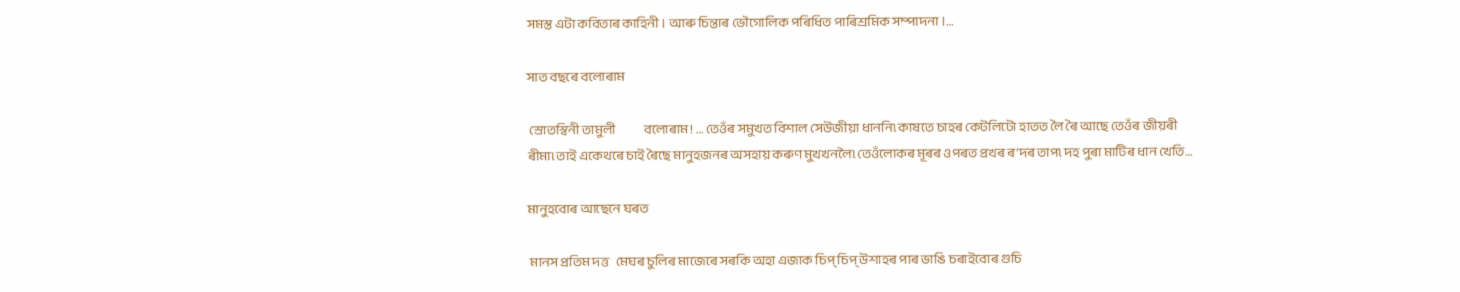সমস্ত এটা কবিতাৰ কাহিনী। আৰু চিন্তাৰ ভৌগোলিক পৰিধিত পাৰিশ্ৰমিক সম্পাদনা।…

সাত বছৰে বলোৰাম

 স্ৰোতস্বিনী তামুলী            বলোৰাম ! … তেওঁৰ সমুখত বিশাল সেউজীয়া ধাননি৷ কাষতে চাহৰ কেটলিটো হাতত লৈ ৰৈ আছে তেওঁৰ জীয়ৰী ৰীমা৷ তাই একেথৰে চাই ৰৈছে মানুহজনৰ অসহায় কৰুণ মুখখনলৈ৷ তেওঁলোকৰ মূৰৰ ওপৰত প্ৰখৰ ৰ’দৰ তাপ৷ দহ পুৰা মাটিৰ ধান খেতি…

মানুহবোৰ আছেনে ঘৰত

 মানস প্ৰতিম দত্ত   মেঘৰ চুলিৰ মাজেৰে সৰকি অহা এজাক চিপ্ চিপ্ উশাহৰ পাৰ ভাঙি চৰাইবোৰ গুচি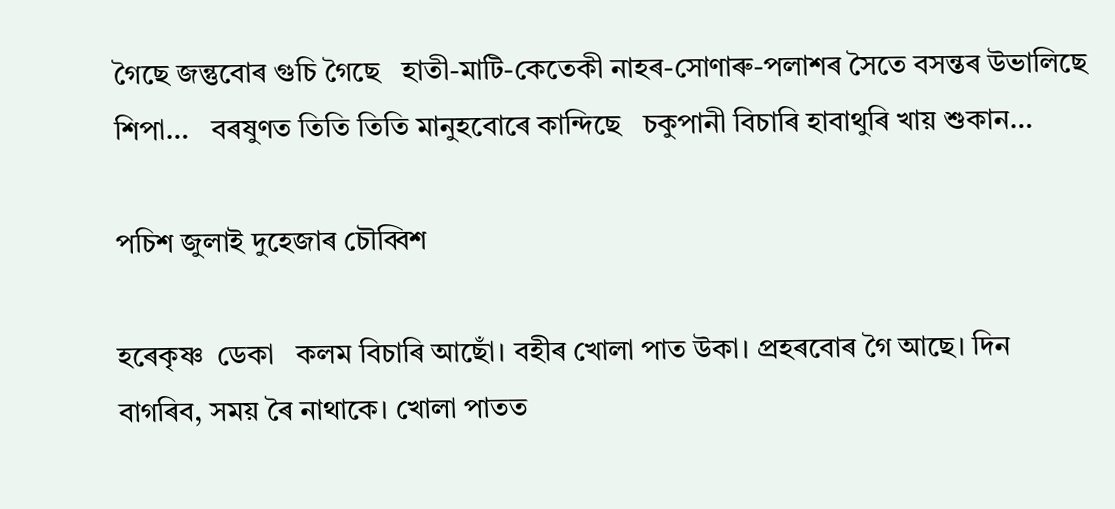গৈছে জন্তুবোৰ গুচি গৈছে   হাতী-মাটি-কেতেকী নাহৰ-সোণাৰু-পলাশৰ সৈতে বসন্তৰ উভালিছে শিপা…   বৰষুণত তিতি তিতি মানুহবোৰে কান্দিছে   চকুপানী বিচাৰি হাবাথুৰি খায় শুকান…

পচিশ জুলাই দুহেজাৰ চৌব্বিশ

হৰেকৃষ্ণ  ডেকা   কলম বিচাৰি আছোঁ। বহীৰ খোলা পাত উকা। প্ৰহৰবোৰ গৈ আছে। দিন বাগৰিব, সময় ৰৈ নাথাকে। খোলা পাতত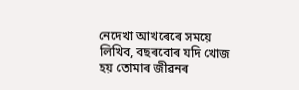নেদেখা আখৰেৰে সময়ে লিখিব, বছৰবোৰ যদি খোজ হয় তোমাৰ জীৱনৰ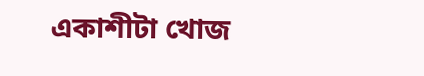একাশীটা খোজ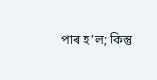পাৰ হ’ল; কিন্তু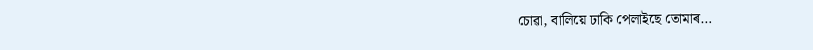চোৱা, বালিয়ে ঢাকি পেলাইছে তোমাৰ…